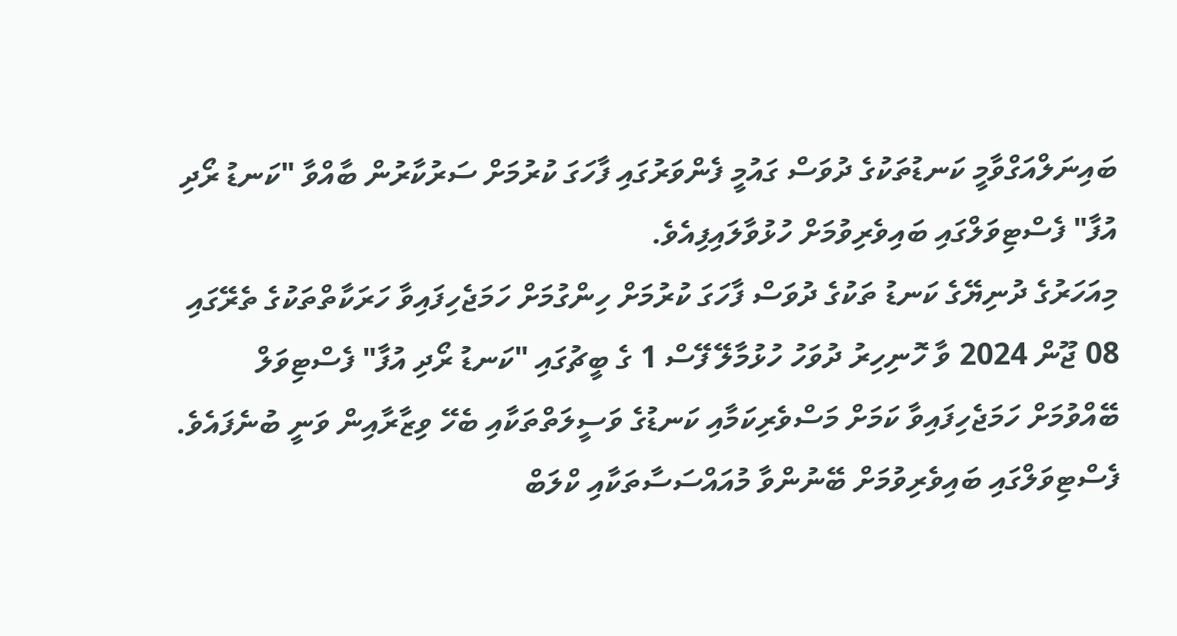ބައިނަލްއަގްވާމީ ކަނޑުތަކުގެ ދުވަސް ގައުމީ ފެންވަރުގައި ފާހަގަ ކުރުމަށް ސަރުކާރުން ބާއްވާ "ކަނޑު ރޯދި އުފާ" ފެސްޓިވަލްގައި ބައިވެރިވުމަށް ހުޅުވާލައިފިއެވެ.
މިއަހަރުގެ ދުނިޔޭގެ ކަނޑު ތަކުގެ ދުވަސް ފާހަގަ ކުރުމަށް ހިންގުމަށް ހަމަޖެހިފައިވާ ހަރަކާތްތަކުގެ ތެރޭގައި 08 ޖޫން 2024 ވާ ހޮނިހިރު ދުވަހު ހުޅުމާލޭ ފޭސް 1 ގެ ބީޗުގައި "ކަނޑު ރޯދި އުފާ" ފެސްޓިވަލް ބޭއްވުމަށް ހަމަޖެހިފައިވާ ކަމަށް މަސްވެރިކަމާއި ކަނޑުގެ ވަސީލަތްތަކާއި ބެހޭ ވިޒާރާއިން ވަނީ ބުނެފައެވެ.
ފެސްޓިވަލްގައި ބައިވެރިވުމަށް ބޭނުންވާ މުއައްސަސާތަކާއި ކްލަބް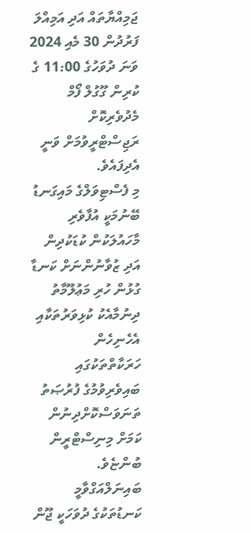ޖަމިއްޔާތައް އަދި އަމިއްލަ ފަރުދުން 30 މެއި 2024 ވަނަ ދުވަހުގެ 11:00 ގެ ކުރިން ގޫގުލް ފޯމް މެދުވެރިކޮށް ރަޖިސްޓްރީވުމަށް ވަނީ އެދިފައެވެ.
މި ފެސްޓިވަލްގެ މައިގަނޑު ބޭނުމަކީ އުފާވެރި މާހައުލަކުން ކުޑަކުދިން އަދި ޒުވާނުންނަށް ކަނޑާ ގުޅުން ހުރި މަޢުލޫމާތު ދިނުމާއެކު ކުޅިވަރުތަކާއި އެހެނިހެން ހަރަކާތްތަކުގައި ބައިވެރިވުމުގެ ފުރުޞަތު ތަނަވަސްކޮށްދިނުން ކަމަށް މިނިސްޓްރީން ބުންޏެވެ.
ބައިނަލްއަގްވާމީ ކަނޑުތަކުގެ ދުވަހަކީ ޖޫން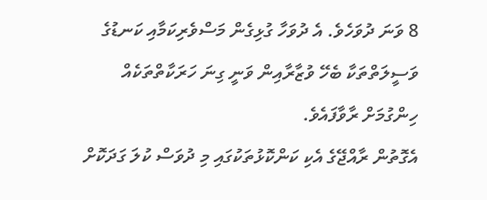8 ވަނަ ދުވަހެވެ. އެ ދުވަހާ ގުޅިގެން މަސްވެރިކަމާއި ކަނޑުގެ ވަސީލަތްތަކާ ބެހޭ ވުޒާރާއިން ވަނީ ގިނަ ހަރަކާތްތަކެއް ހިންގުމަށް ރާވާފައެވެ.
އެގޮތުން ރާއްޖޭގެ އެކި ކަންކޮޅުތަކުގައި މި ދުވަސް ކުލަ ގަދަކޮށް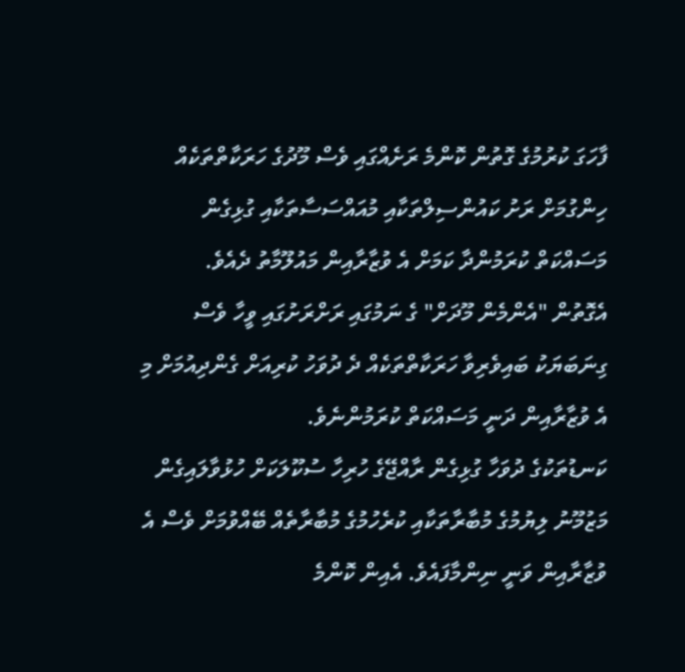ފާހަގަ ކުރުމުގެ ގޮތުން ކޮންމެ ރަށެއްގައި ވެސް މޫދުގެ ހަރަކާތްތަކެއް ހިންގުމަށް ރަށު ކައުންސިލްތަކާއި މުއައްސަސާތަކާއި ގުޅިގެން މަސައްކަތް ކުރަމުންދާ ކަމަށް އެ ވުޒާރާއިން މައުލޫމާތު ދެއެވެ.
އެގޮތުން "އެންމެން މޫދަށް" ގެ ނަމުގައި ރަށްރަށުގައި ވީހާ ވެސް ގިނަބަޔަކު ބައިވެރިވާ ހަރަކާތްތަކެއް ދެ ދުވަހު ކުރިއަށް ގެންދިއުމަށް މި އެ ވުޒާރާއިން ދަނީ މަސައްކަތް ކުރަމުންނެވެ.
ކަނޑުތަކުގެ ދުވަހާ ގުޅިގެން ރާއްޖޭގެ ހުރިހާ ސުކޫލަކަށް ހުޅުވާލައިގެން މަޒުމޫނު ލިޔުމުގެ މުބާރާތަކާއި ކުރެހުމުގެ މުބާރާތެއް ބޭއްވުމަށް ވެސް އެ ވުޒާރާއިން ވަނީ ނިންމާފައެވެ. އެއިން ކޮންމެ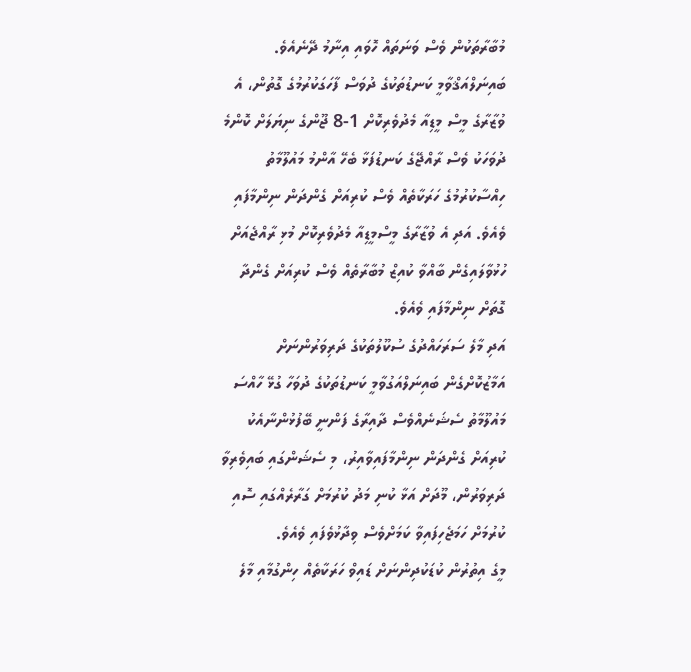މުބާރާތަކުން ވެސް ވަނަތައް ހޮވައި އިނާމު ދޭނެއެވެ.
ބައިނަލްއަޤްވާމީ ކަނޑުތަކުގެ ދުވަސް ފާހަގަކުރުމުގެ ގޮތުން، އެ ވުޒާރާގެ މީސް މީޑިއާ މެދުވެރިކޮށް 1-8 ޖޫންގެ ނިޔަލަށް ކޮންމެ ދުވަހަކު ވެސް ރާއްޖޭގެ ކަނޑުފަޅާ ބެހޭ އާންމު މައުލޫމާތު ހިއްސާކުރުމުގެ ހަރަކާތެއް ވެސް ކުރިއަށް ގެންދަން ނިންމާފައި ވެއެވެ. އަދި އެ ވުޒާރާގެ މީސްމީޑިއާ މެދުވެރިކޮށް މުޅި ރާއްޖެއަށް ހުޅުވާލައިގެން ބާއްވާ ކުއިޒް މުބާރާތެއް ވެސް ކުރިއަށް ގެންދާ ގޮތަށް ނިންމާފައި ވެއެވެ.
އަދި މާލެ ސަރަހައްދުގެ ސުކޫލުތަކުގެ ދަރިވަރުންނަށް އަމާޒުކޮށްގެން ބައިނަލްއަގުވާމީ ކަނޑުތަކުގެ ދުވަހާ ގުޅޭ ހާއްސަ މައުލޫމާތު ސެޝަނެއްވެސް ދާއިރާގެ ފަންނީ ބޭފުޅުންނާއެކު ކުރިއަށް ގެންދަން ނިންމާފައިވާއިރު، މި ސެޝަންގައި ބައިވެރިވާ ދަރިވަރުން، މޫދަށް އަޅާ ކުނި މަދު ކުރުމަށް ގަރާރެއްގައި ސޮއި ކުރުމަށް ހަމަޖެހިފައިވާ ކަމަށްވެސް ވިދާޅުވެފައި ވެއެވެ.
މީގެ އިތުރުން ކުޑަކުދިންނަށް ޑައިވް ހަރަކާތެއް ހިންގުމާއި މާލެ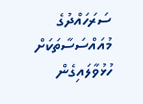ސަރަހައްދުގެ މުއައްސަސާތަކަށް ހުޅުވާލައިގެން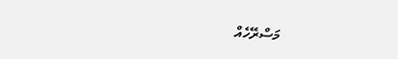މަސްރޭހެއް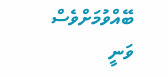ބޭއްވުމަށްވެސް ވަނީ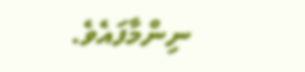ނިންމާފައެވެ.